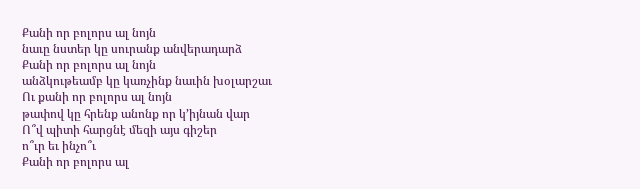Քանի որ բոլորս ալ նոյն
նաւը նստեր կը սուրանք անվերադարձ
Քանի որ բոլորս ալ նոյն
անձկութեամբ կը կառչինք նաւին խօլարշաւ
Ու քանի որ բոլորս ալ նոյն
թափով կը հրենք անոնք որ կʼիյնան վար
Ո՞վ պիտի հարցնէ մեզի այս գիշեր
ո՞ւր եւ ինչո՞ւ
Քանի որ բոլորս ալ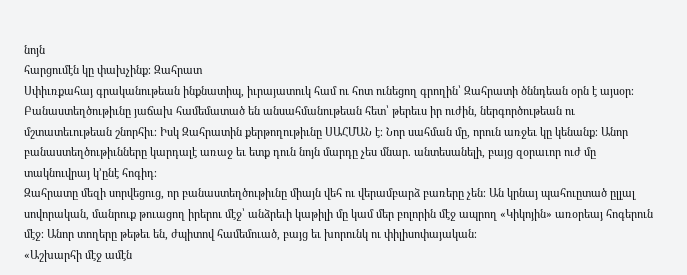նոյն
հարցումէն կը փախչինք։ Զահրատ
Սփիւռքահայ գրականութեան ինքնատիպ, իւրայատուկ համ ու հոտ ունեցող գրողին՝ Զահրատի ծննդեան օրն է այսօր։
Բանաստեղծութիւնը յաճախ համեմատած են անսահմանութեան հետ՝ թերեւս իր ուժին, ներգործութեան ու մշտատեւութեան շնորհիւ։ Իսկ Զահրատին քերթողութիւնը ՍԱՀՄԱՆ է։ Նոր սահման մը, որուն առջեւ կը կենանք։ Անոր բանաստեղծութիւնները կարդալէ առաջ եւ ետք դուն նոյն մարդը չես մնար. անտեսանելի, բայց զօրաւոր ուժ մը տակնուվրայ կ’ընէ հոգիդ։
Զահրատը մեզի սորվեցուց, որ բանաստեղծութիւնը միայն վեհ ու վերամբարձ բառերը չեն։ Ան կրնայ պահուըտած ըլլալ սովորական, մանրուք թուացող իրերու մէջ՝ անձրեւի կաթիլի մը կամ մեր բոլորին մէջ ապրող «Կիկոյին» առօրեայ հոգերուն մէջ։ Անոր տողերը թեթեւ են, ժպիտով համեմուած, բայց եւ խորունկ ու փիլիսոփայական։
«Աշխարհի մէջ ամէն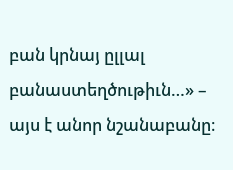բան կրնայ ըլլալ բանաստեղծութիւն…» – այս է անոր նշանաբանը։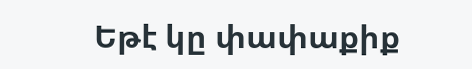Եթէ կը փափաքիք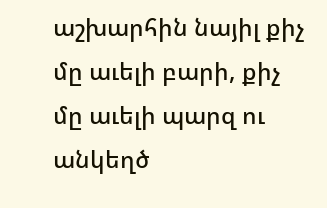աշխարհին նայիլ քիչ մը աւելի բարի, քիչ մը աւելի պարզ ու անկեղծ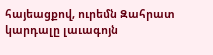հայեացքով, ուրեմն Զահրատ կարդալը լաւագոյն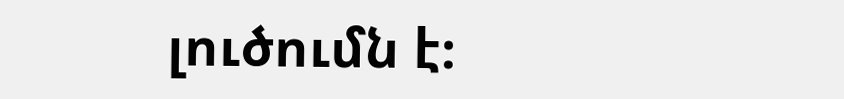լուծումն է։